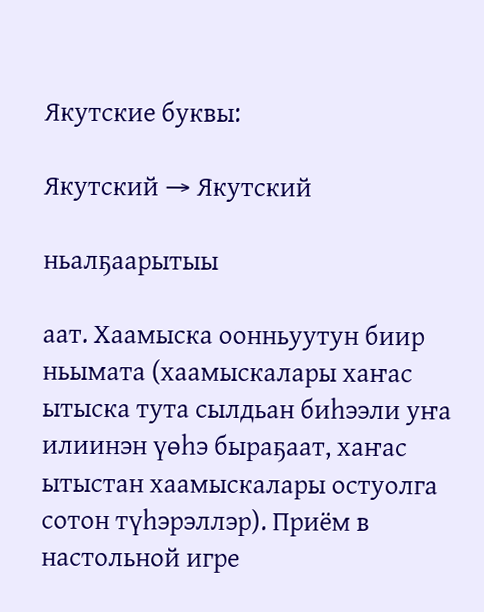Якутские буквы:

Якутский → Якутский

ньалҕаарытыы

аат. Хаамыска оонньуутун биир ньымата (хаамыскалары хаҥас ытыска тута сылдьан биһээли уҥа илиинэн үөһэ быраҕаат, хаҥас ытыстан хаамыскалары остуолга сотон түһэрэллэр). Приём в настольной игре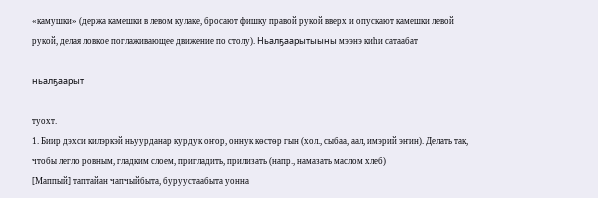«камушки» (держа камешки в левом кулаке, бросают фишку правой рукой вверх и опускают камешки левой рукой, делая ловкое поглаживающее движение по столу). Ньалҕаарытыыны мээнэ киһи сатаабат

ньалҕаарыт

туохт.
1. Биир дэхси килэркэй ньуурданар курдук оҥор, оннук көстөр гын (хол., сыбаа, аал, имэрий эҥин). Делать так, чтобы легло ровным, гладким слоем, пригладить, прилизать (напр., намазать маслом хлеб)
[Маппый] таптайан чапчыйбыта, буруустаабыта уонна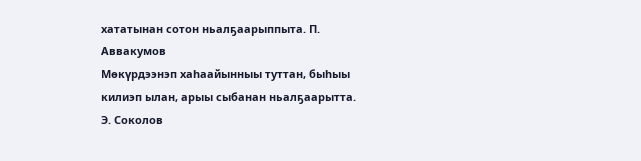хататынан сотон ньалҕаарыппыта. П. Аввакумов
Мөкүрдээнэп хаһаайынныы туттан, быһыы килиэп ылан, арыы сыбанан ньалҕаарытта. Э. Соколов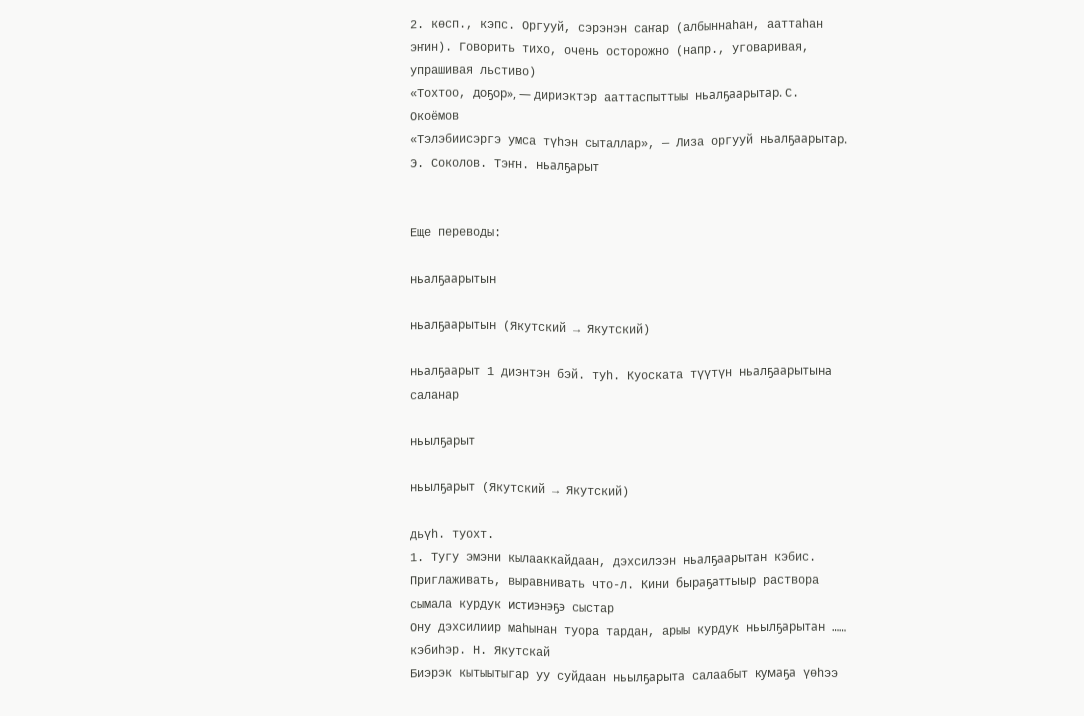2. көсп., кэпс. Оргууй, сэрэнэн саҥар (албыннаһан, ааттаһан эҥин). Говорить тихо, очень осторожно (напр., уговаривая, упрашивая льстиво)
«Тохтоо, доҕор», — дириэктэр ааттаспыттыы ньалҕаарытар. С. Окоёмов
«Тэлэбиисэргэ умса түһэн сыталлар», — Лиза оргууй ньалҕаарытар. Э. Соколов. Тэҥн. ньалҕарыт


Еще переводы:

ньалҕаарытын

ньалҕаарытын (Якутский → Якутский)

ньалҕаарыт 1 диэнтэн бэй. туһ. Куоската түүтүн ньалҕаарытына саланар

ньылҕарыт

ньылҕарыт (Якутский → Якутский)

дьүһ. туохт.
1. Тугу эмэни кылааккайдаан, дэхсилээн ньалҕаарытан кэбис. Приглаживать, выравнивать что-л. Кини быраҕаттыыр раствора сымала курдук истиэнэҕэ сыстар
Ону дэхсилиир маһынан туора тардан, арыы курдук ньылҕарытан …… кэбиһэр. Н. Якутскай
Биэрэк кытыытыгар уу суйдаан ньылҕарыта салаабыт кумаҕа үөһээ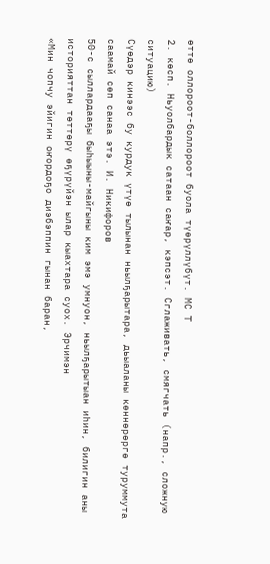өттө оллороот-боллороот буола түөрүллүбүт. МС Т
2. көсп. Ньуолбардык сатаан саҥар, кэпсэт. Сглаживать, смягчать (напр., сложную ситуацию)
Сүөдэр кинээс бу курдук үтүө тылынан ньылҕарытара, дьыаланы көннөрөргө туруммута саамай сөп санаа этэ. И. Никифоров
50-с сыллардааҕы быһыыны-майгыны ким эмэ умнуон, ньылҕарытыан иһин, билигин аны историяттан төттөрү өҕүрүйэн ылар кыахтара суох. Эрчимэн
«Мин чопчу эйигин оҥордоҕо диэбэппин гынан баран,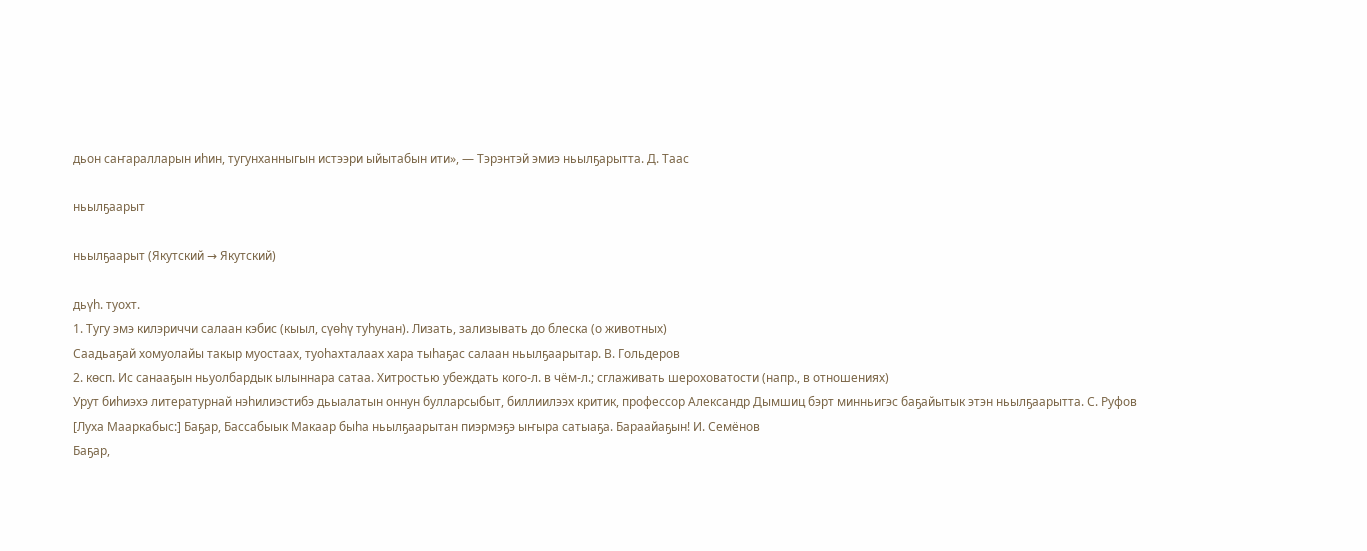дьон саҥаралларын иһин, тугунханныгын истээри ыйытабын ити», — Тэрэнтэй эмиэ ньылҕарытта. Д. Таас

ньылҕаарыт

ньылҕаарыт (Якутский → Якутский)

дьүһ. туохт.
1. Тугу эмэ килэриччи салаан кэбис (кыыл, сүөһү туһунан). Лизать, зализывать до блеска (о животных)
Саадьаҕай хомуолайы такыр муостаах, туоһахталаах хара тыһаҕас салаан ньылҕаарытар. В. Гольдеров
2. көсп. Ис санааҕын ньуолбардык ылыннара сатаа. Хитростью убеждать кого-л. в чём-л.; сглаживать шероховатости (напр., в отношениях)
Урут биһиэхэ литературнай нэһилиэстибэ дьыалатын оннун булларсыбыт, биллиилээх критик, профессор Александр Дымшиц бэрт минньигэс баҕайытык этэн ньылҕаарытта. С. Руфов
[Луха Мааркабыс:] Баҕар, Бассабыык Макаар быһа ньылҕаарытан пиэрмэҕэ ыҥыра сатыаҕа. Бараайаҕын! И. Семёнов
Баҕар,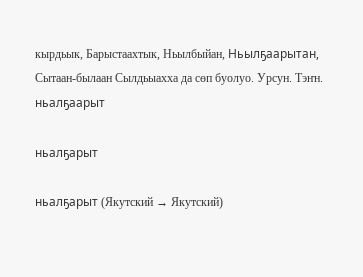кырдьык, Барыстаахтык, Ньылбыйан, Ньылҕаарытан, Сытаан-былаан Сылдьыахха да сөп буолуо. Урсун. Тэҥн. ньалҕаарыт

ньалҕарыт

ньалҕарыт (Якутский → Якутский)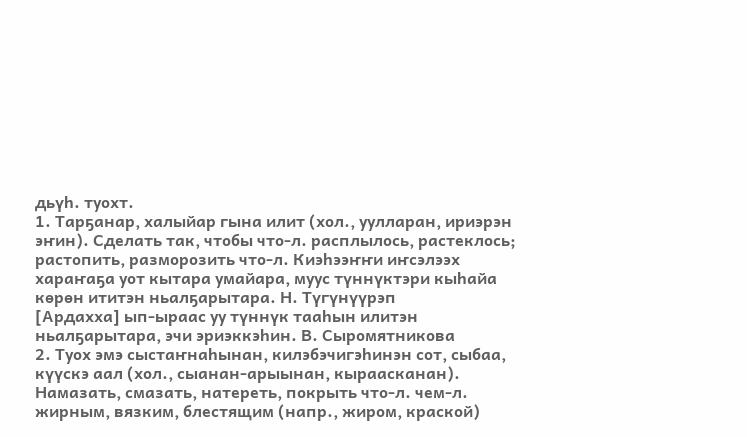дьүһ. туохт.
1. Тарҕанар, халыйар гына илит (хол., уулларан, ириэрэн эҥин). Сделать так, чтобы что-л. расплылось, растеклось; растопить, разморозить что-л. Киэһээҥҥи иҥсэлээх хараҥаҕа уот кытара умайара, муус түннүктэри кыһайа көрөн ититэн ньалҕарытара. Н. Түгүнүүрэп
[Ардахха] ып-ыраас уу түннүк тааһын илитэн ньалҕарытара, эчи эриэккэһин. В. Сыромятникова
2. Туох эмэ сыстаҥнаһынан, килэбэчигэһинэн сот, сыбаа, күүскэ аал (хол., сыанан-арыынан, кыраасканан). Намазать, смазать, натереть, покрыть что-л. чем-л. жирным, вязким, блестящим (напр., жиром, краской)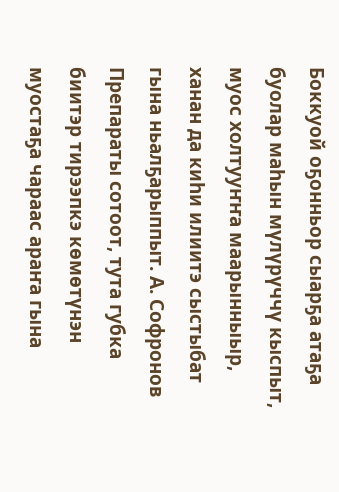Боккуой оҕонньор сыарҕа атаҕа буолар маһын мүлүрүччү кыспыт, муос холтууҥҥа маарынныыр, ханан да киһи илиитэ сыстыбат гына ньалҕарыппыт. А. Софронов
Препараты сотоот, тута губка биитэр тирээпкэ көмөтүнэн муостаҕа чараас араҥа гына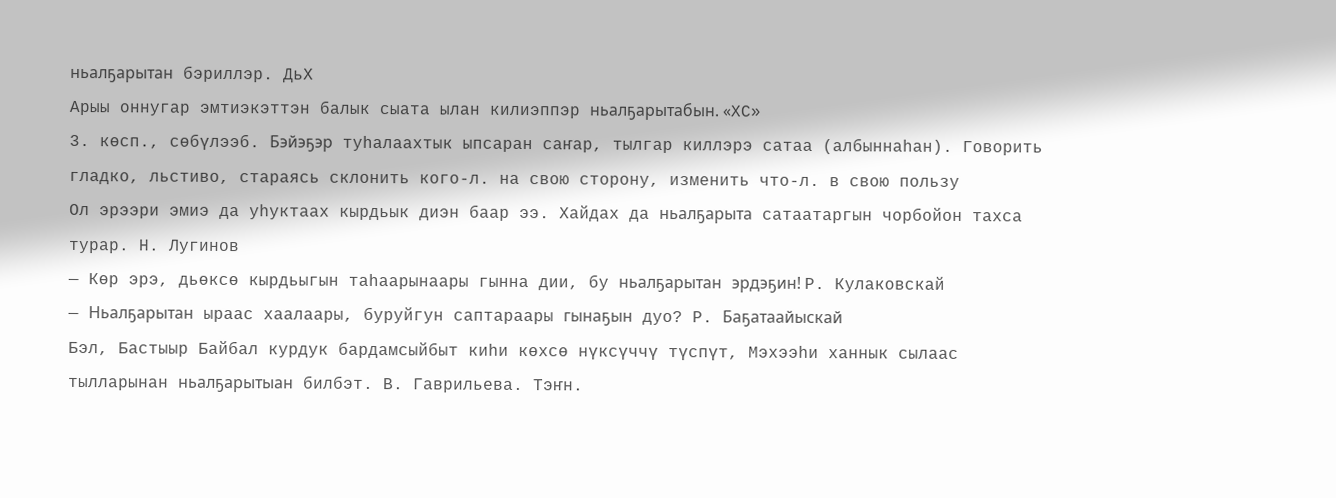ньалҕарытан бэриллэр. ДьХ
Арыы оннугар эмтиэкэттэн балык сыата ылан килиэппэр ньалҕарытабын. «ХС»
3. көсп., сөбүлээб. Бэйэҕэр туһалаахтык ыпсаран саҥар, тылгар киллэрэ сатаа (албыннаһан). Говорить гладко, льстиво, стараясь склонить кого-л. на свою сторону, изменить что-л. в свою пользу
Ол эрээри эмиэ да уһуктаах кырдьык диэн баар ээ. Хайдах да ньалҕарыта сатаатаргын чорбойон тахса турар. Н. Лугинов
— Көр эрэ, дьөксө кырдьыгын таһаарынаары гынна дии, бу ньалҕарытан эрдэҕин! Р. Кулаковскай
— Ньалҕарытан ыраас хаалаары, буруйгун саптараары гынаҕын дуо? Р. Баҕатаайыскай
Бэл, Бастыыр Байбал курдук бардамсыйбыт киһи көхсө нүксүччү түспүт, Мэхээһи ханнык сылаас тылларынан ньалҕарытыан билбэт. В. Гаврильева. Тэҥн.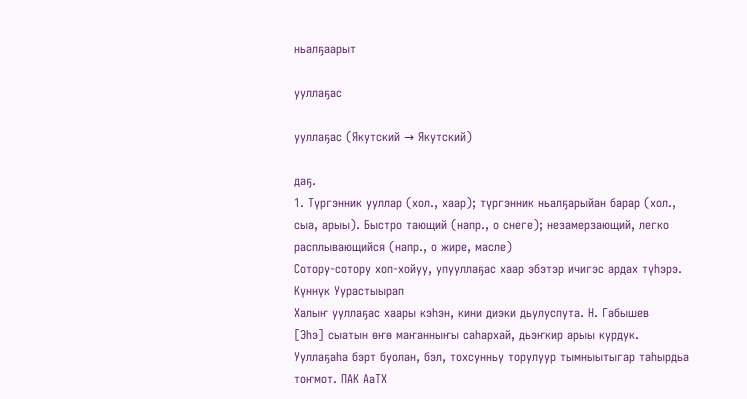ньалҕаарыт

ууллаҕас

ууллаҕас (Якутский → Якутский)

даҕ.
1. Түргэнник ууллар (хол., хаар); түргэнник ньалҕарыйан барар (хол., сыа, арыы). Быстро тающий (напр., о снеге); незамерзающий, легко расплывающийся (напр., о жире, масле)
Сотору-сотору хоп-хойуу, упууллаҕас хаар эбэтэр ичигэс ардах түһэрэ. Күннүк Уурастыырап
Халыҥ ууллаҕас хаары кэһэн, кини диэки дьулуспута. Н. Габышев
[Эһэ] сыатын өҥө маҥанныҥы саһархай, дьэҥкир арыы курдук. Ууллаҕаһа бэрт буолан, бэл, тохсунньу торулуур тымныытыгар таһырдьа тоҥмот. ПАК АаТХ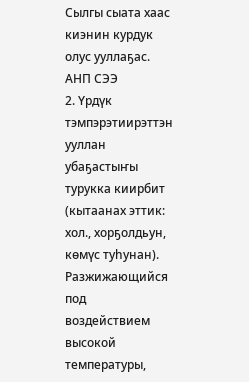Сылгы сыата хаас киэнин курдук олус ууллаҕас. АНП СЭЭ
2. Үрдүк тэмпэрэтиирэттэн ууллан убаҕастыҥы турукка киирбит (кытаанах эттик: хол., хорҕолдьун, көмүс туһунан). Разжижающийся под воздействием высокой температуры,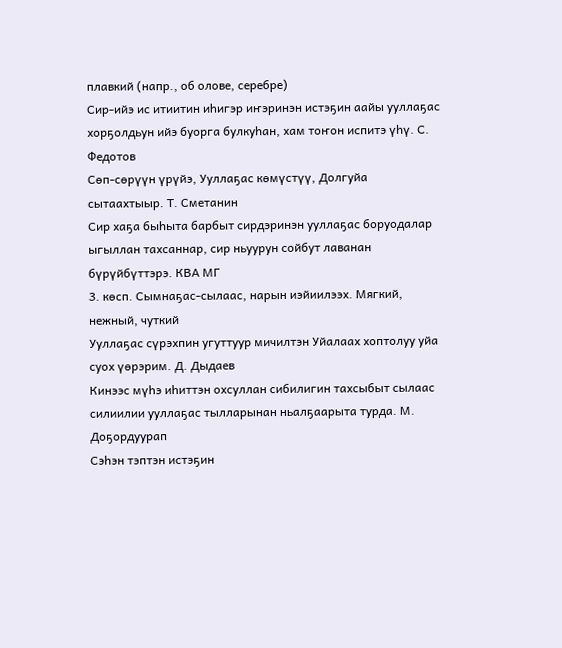плавкий (напр., об олове, серебре)
Сир-ийэ ис итиитин иһигэр иҥэринэн истэҕин аайы ууллаҕас хорҕолдьун ийэ буорга булкуһан, хам тоҥон испитэ үһү. С. Федотов
Сөп-сөрүүн үрүйэ, Ууллаҕас көмүстүү, Долгуйа сытаахтыыр. Т. Сметанин
Сир хаҕа быһыта барбыт сирдэринэн ууллаҕас боруодалар ыгыллан тахсаннар, сир ньуурун сойбут лаванан бүрүйбүттэрэ. КВА МГ
3. көсп. Сымнаҕас-сылаас, нарын иэйиилээх. Мягкий, нежный, чуткий
Ууллаҕас сүрэхпин угуттуур мичилтэн Уйалаах хоптолуу уйа суох үөрэрим. Д. Дыдаев
Кинээс мүһэ иһиттэн охсуллан сибилигин тахсыбыт сылаас силиилии ууллаҕас тылларынан ньалҕаарыта турда. М. Доҕордуурап
Сэһэн тэптэн истэҕин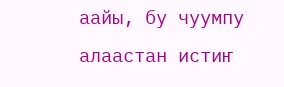аайы, бу чуумпу алаастан истиҥ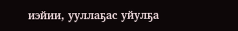иэйии, ууллаҕас уйулҕа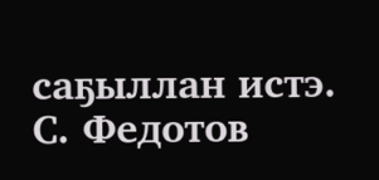саҕыллан истэ. С. Федотов